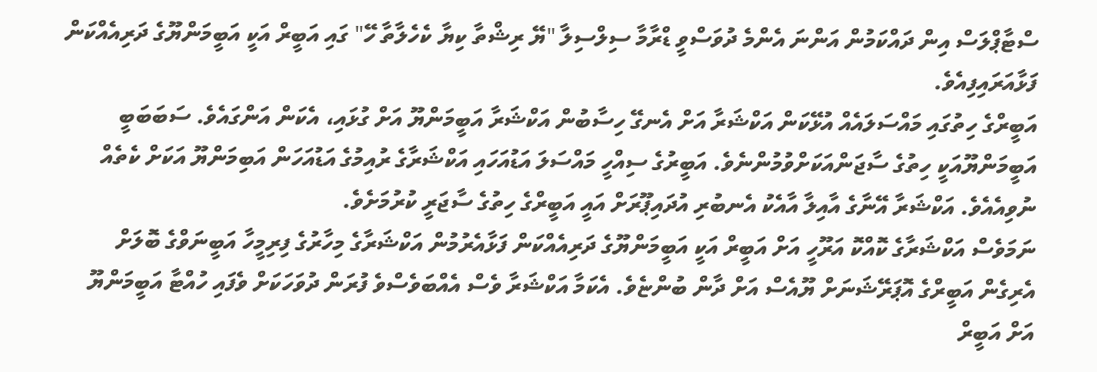ސްޓާޕްލަސް އިން ދައްކަމުން އަންނަ އެންމެ ދުވަސްވީ ޑްރާމާ ސިލްސިލާ "ޔޭ ރިޝްތާ ކިޔާ ކެހެލާތާ ހޭ" ގައި އަބީރް އަކީ އަބީމަންޔޫގެ ދަރިއެއްކަން ފަޅާއަރައިފިއެވެ.
އަބީރްގެ ހިތުގައި މައްސަލައެއް އުޅޭކަން އަކްޝަރާ އަށް އެނގޭ ހިސާބުން އަކްޝަރާ އަބީމަންޔޫ އަށް ގުޅައި، އެކަން އަންގައެވެ. ސަބަބަބީ އަބީމަންޔޫއަކީ ހިތުގެ ސާޖަންއަކަށްވުމުންނެވެ. އަބީރުގެ ސިއްހީ މައްސަލަ އަޑުއަހައި އަކްޝަރާގެ ރުއިމުގެ އަޑުއަހަން އަބިމަންޔޫ އަކަށް ކެތެއް ނުވިއެއެވެ. އަކްޝަރާ އޭނާގެ އާއިލާ އާއެކު އެނބުރި އުދައިޕޫރަށް އައީ އަބީރްގެ ހިތުގެ ސާޖަރީ ކުރުމަށެވެ.
ނަމަވެސް އަކްޝަރާގެ ކޮއްކޮ އަރޫހީ އަށް އަބީރް އަކީ އަބީމަންޔޫގެ ދަރިއެއްކަން ފަޅާއެރުމުން އަކްޝަރާގެ މިހާރުގެ ފިރިމީހާ އަބީނަވްގެ ބޮލަށް އެރިގެން އަބީރްގެ އޮޕަރޭޝަނަށް ޔޫއެސް އަށް ދާން ބުންޏެވެ. އެކަމާ އަކްޝަރާ ވެސް އެއްބަވެސްވެ ފުރަން ދުވަހަކަށް ވެފައި ހުއްޓާ އަބީމަންޔޫ އަށް އަބީރް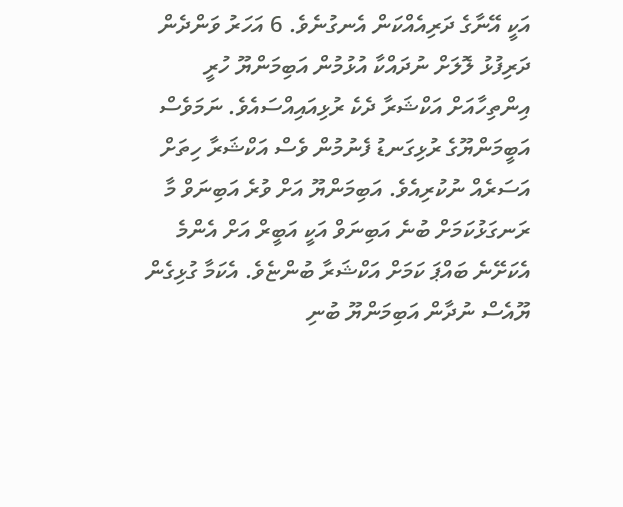އަކީ އޭނާގެ ދަރިއެއްކަން އެނގުނެވެ. 6 އަހަރު ވަންދެން ދަރިފުޅު ލޮލަށް ނުދައްކާ އުޅުމުން އަބިމަންޔޫ ހުރީ އިންތިހާއަށް އަކްޝަރާ ދެކެ ރުޅިއައިއްސައެވެ. ނަމަވެސް އަބީމަންޔޫގެ ރުޅިގަނޑު ފެނުމުން ވެސް އަކްޝަރާ ހިތަށް އަސަރެއް ނުކުރިއެވެ. އަބިމަންޔޫ އަށް ވުރެ އަބިނަވް މާ ރަނގަޅުކަމަށް ބުނެ އަބިނަވް އަކީ އަބީރް އަށް އެންމެ އެކަށޭނެ ބައްޕަ ކަމަށް އަކްޝަރާ ބުންޏެވެ. އެކަމާ ގުޅިގެން ޔޫއެސް ނުދާން އަބިމަންޔޫ ބުނި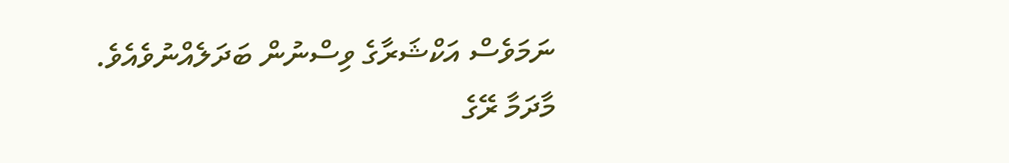ނަމަވެސް އަކްޝަރާގެ ވިސްނުން ބަދަލެއްނުވެއެވެ.
މާދަމާ ރޭގެ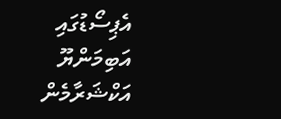އެޕިސޯޑުގައި އަބިމަންޔޫ އަކްޝަރާމެން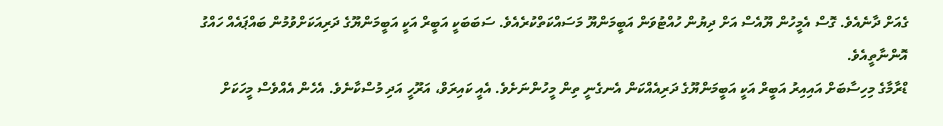ގެއަށް ދާނެއެވެ. ގޮސް އެމީހުން ޔޫއެސް އަށް ދިޔުން ހުއްޓުވަން އަބީމަންޔޫ މަސައްކަތްކުރެއެވެ. ސަބަބަކީ އަބީރް އަކީ އަބީމަންޔޫގެ ދަރިއަކަށްވުމުން ބައްޕައެއް ހައްގު އޮންނާތީއެވެ.
ޑްރާމާގެ މިހިސާބަށް އައިއިރު އަބީރް އަކީ އަބީމަންޔޫގެ ދަރިއެއްކަން އެނގެނީ ތިން މީހުންނަށެވެ. އެއީ ކައިރަވް، އަރޫހީ އަދި މުސްކާނެވެ. އެހެން އެއްވެސް މީހަކަށް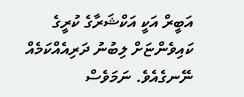އަބީރް އަކީ އަކްޝަރާގެ ކުރީގެ ކައިވެންޏަށް ލިބުނު ދަރިއެއްކަމެއް ނޭނގެއެވެ. ނަމަވެސް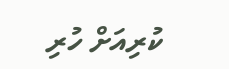ކުރިއަށް ހުރި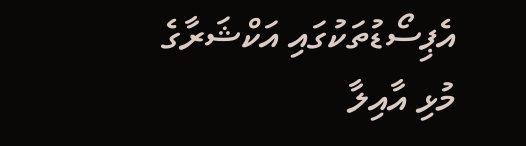އެޕިސޯޑުތަކުގައި އަކްޝަރާގެ މުޅި އާއިލާ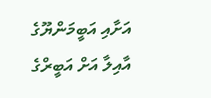އަށާއި އަބީމަންޔޫގެ އާއިލާ އަށް އަބީރްގެ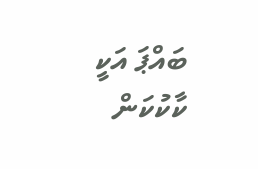ބައްޕަ އަކީ ކާކުކަން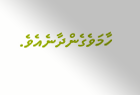ހާމަވެގެންދާނެއެވެ.